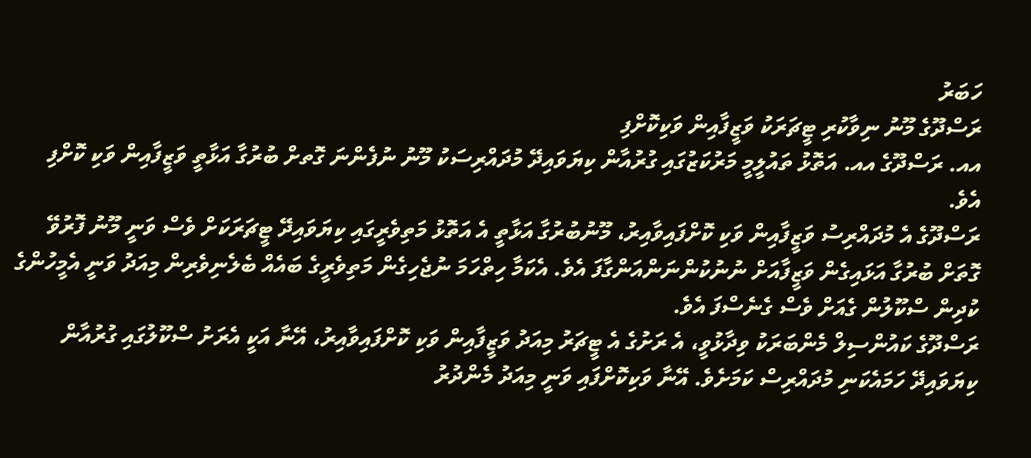ހަބަރު
ރަސްދޫގެ މޫނު ނިވާކުރި ޓީޗަރަކު ވަޒީފާއިން ވަކިކޮށްފި
އއ. ރަސްދޫގެ އއ. އަތޮޅު ތައުލީމީ މަރުކަޒުގައި ގުރުއާން ކިޔަވައިދޭ މުދައްރިސަކު މޫނު ނުފެންނަ ގޮތށް ބުރުގާ އަޅާތީ ވަޒީފާއިން ވަކި ކޮށްފި އެވެ.
ރަސްދޫގެ އެ މުދައްރިސު ވަޒީފާއިން ވަކި ކޮށްފައިވާއިރު، މޫނުބުރުގާ އަޅާތީ އެ އަތޮޅު މަތިވެރީގައި ކިޔަވައިދޭ ޓީޗަރަކަށް ވެސް ވަނީ މޫނު ފޮރުވޭ ގޮތަށް ބުރުގާ އަޅައިގެން ވަޒީފާއަށް ނުނުކުންނަންއަންގާފަ އެވެ. އެކަމާ ހިތްހަމަ ނުޖެހިގެން މަތިވެރީގެ ބައެއް ބެލެނިވެރިން މިއަދު ވަނީ އެމީހުންގެ ކުދިން ސްކޫލުން ގެއަށް ވެސް ގެނެސްފަ އެވެ.
ރަސްދޫގެ ކައުންސިލް މެންބަރަކު ވިދާޅުވީ، އެ ރަށުގެ އެ ޓީޗަރު މިއަދު ވަޒީފާއިން ވަކި ކޮށްފައިވާއިރު، އޭނާ އަކީ އެރަށު ސްކޫލުގައި ގުރުއާން ކިޔަވައިދޭ ހަމައެކަނި މުދައްރިސް ކަމަށެވެ. އޭނާ ވަކިކޮށްފައި ވަނީ މިއަދު މެންދުރު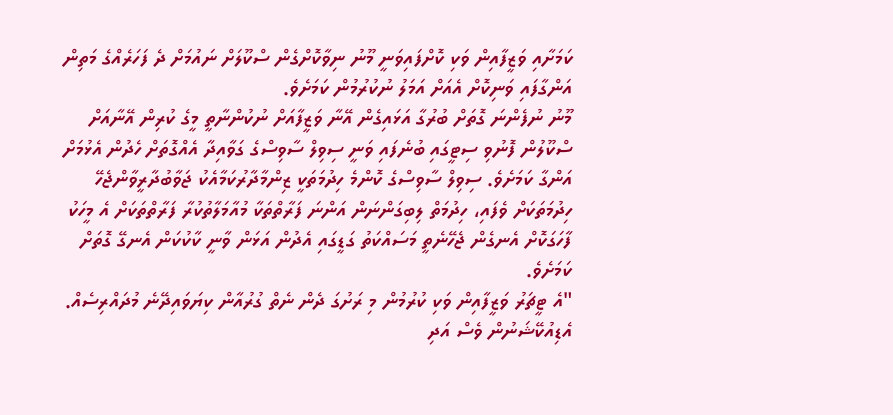ކަމަށާއި ވަޒީފާއިން ވަކި ކޮށްފައިވަނީ މޫނު ނިވާކޮށްގެން ސްކޫލަށް ނައުމަށް ދެ ފަހަރެއްގެ މަތިން އަންގާފައި ވަނިކޮށް އެއަށް އަމަލު ނުކުރުމުން ކަމަށެވެ.
މޫނު ނުފެންނަ ގޮތަށް ބުރުގާ އަޅައިގެން އޭނާ ވަޒީފާއަށް ނުކުންނާތީ މީގެ ކުރިން އޭނާއަށް ސްކޫލުން ފޮނުވި ސިޓީގައި ބުނެފައި ވަނީ ސިވިލް ސާވިސްގެ ގަވާއިދާ އެއްގޮތަށް ހެދުން އެޅުމަށް އަންގާ ކަމަށެވެ. ސިވިލް ސާވިސްގެ ކޮންމެ ހިދުމަތަކީ ޒިންމާދާރުކަމާއެކު ޖަވާބުދާރީވާންޖެހޭ ހިދުމަތަކަށް ވެފައި، ހިދުމަތް ލިބިގަންނަން އަންނަ ފަރާތްތަކާ މުއާމަލާތުކުރާ ފަރާތްތަކަށް އެ މީހަކު ފާހަގަކޮށް އެނގެން ޖެހޭނެތީ މަސައްކަތު ގަޑީގައި އެދުން އަޅަން ވާނީ ކާކުކަން އެނގޭ ގޮތަށް ކަމަށެވެ.
"އެ ޓީޗަރު ވަޒީފާއިން ވަކި ކުރުމުން މި ރަށުގަ ދެން ނެތް ގުރުއާން ކިޔަވައިދޭނެ މުދައްރިސެއް. އެޑިއުކޭޝަނުން ވެސް އަދި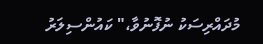މުދައްރިސަކު ނުފޮނުވާ،" ކައުންސިލަރު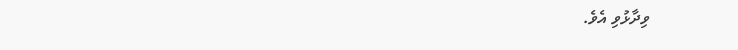ވިދާޅުވި އެވެ.